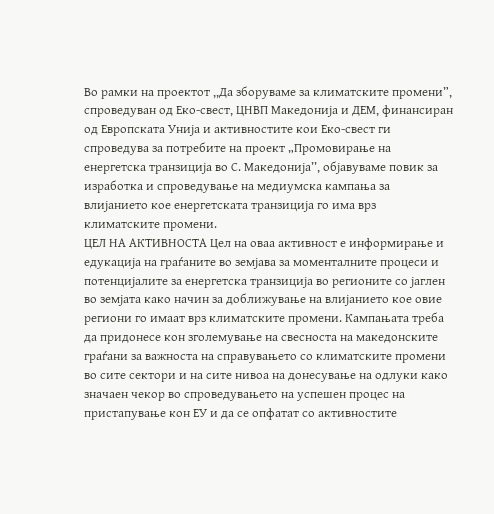Во рамки на проектот ,,Да зборуваме за климатските промени”, спроведуван од Еко-свест, ЦНВП Македонија и ДЕМ, финансиран од Европската Унија и активностите кои Еко-свест ги спроведува за потребите на проект „Промовирање на енергетска транзиција во С. Македонија’’, објавуваме повик за изработка и спроведување на медиумска кампања за влијанието кое енергетската транзиција го има врз климатските промени.
ЦЕЛ НА АКТИВНОСТА Цел на оваа активност е информирање и едукација на граѓаните во земјава за моменталните процеси и потенцијалите за енергетска транзиција во регионите со јаглен во земјата како начин за доближување на влијанието кое овие региони го имаат врз климатските промени. Кампањата треба да придонесе кон зголемување на свесноста на македонските граѓани за важноста на справувањето со климатските промени во сите сектори и на сите нивоа на донесување на одлуки како значаен чекор во спроведувањето на успешен процес на пристапување кон ЕУ и да се опфатат со активностите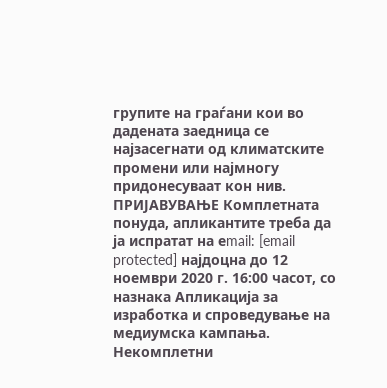групите на граѓани кои во дадената заедница се најзасегнати од климатските промени или најмногу придонесуваат кон нив.
ПРИЈАВУВАЊЕ Комплетната понуда, апликантите треба да ја испратат на еmail: [email protected] најдоцна до 12 ноември 2020 г. 16:00 часот, со назнака Апликација за изработка и спроведување на медиумска кампања. Некомплетни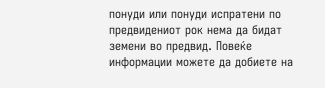понуди или понуди испратени по предвидениот рок нема да бидат земени во предвид. Повеќе информации можете да добиете на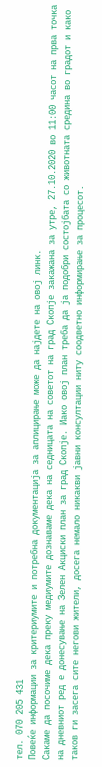тел. 070 205 431
Повеќе информации за критериумите и потребна документација за аплицирање може да најдете на овој линк.
Сакаме да посочиме дека преку медиумите дознаваме дека на седницата на советот на град Скопје закажана за утре, 27.10.2020 во 11:00 часот на прва точка на дневниот ред е донесување на Зелен Акциски план за град Скопје. Иако овој план треба да ја подобри состојбата со животната средина во градот и како таков ги засега сите негови жители, досега немало никакви јавни консултации ниту соодветно информирање за процесот.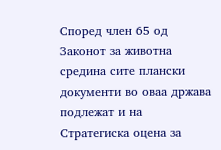Според член 65 од Законот за животна средина сите плански документи во оваа држава подлежат и на Стратегиска оцена за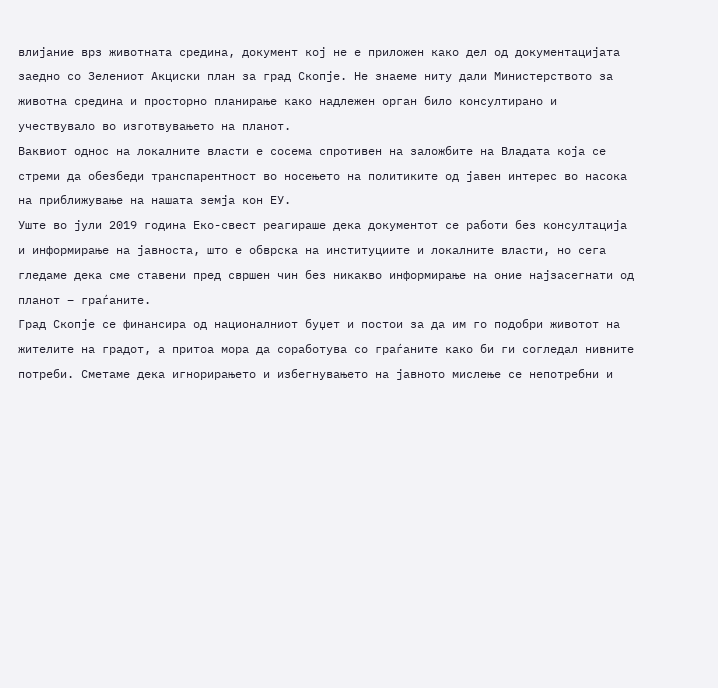влијание врз животната средина, документ кој не е приложен како дел од документацијата заедно со Зелениот Акциски план за град Скопје. Не знаеме ниту дали Министерството за животна средина и просторно планирање како надлежен орган било консултирано и учествувало во изготвувањето на планот.
Ваквиот однос на локалните власти е сосема спротивен на заложбите на Владата која се стреми да обезбеди транспарентност во носењето на политиките од јавен интерес во насока на приближување на нашата земја кон ЕУ.
Уште во јули 2019 година Еко-свест реагираше дека документот се работи без консултација и информирање на јавноста, што е обврска на институциите и локалните власти, но сега гледаме дека сме ставени пред свршен чин без никакво информирање на оние најзасегнати од планот – граѓаните.
Град Скопје се финансира од националниот буџет и постои за да им го подобри животот на жителите на градот, а притоа мора да соработува со граѓаните како би ги согледал нивните потреби. Сметаме дека игнорирањето и избегнувањето на јавното мислење се непотребни и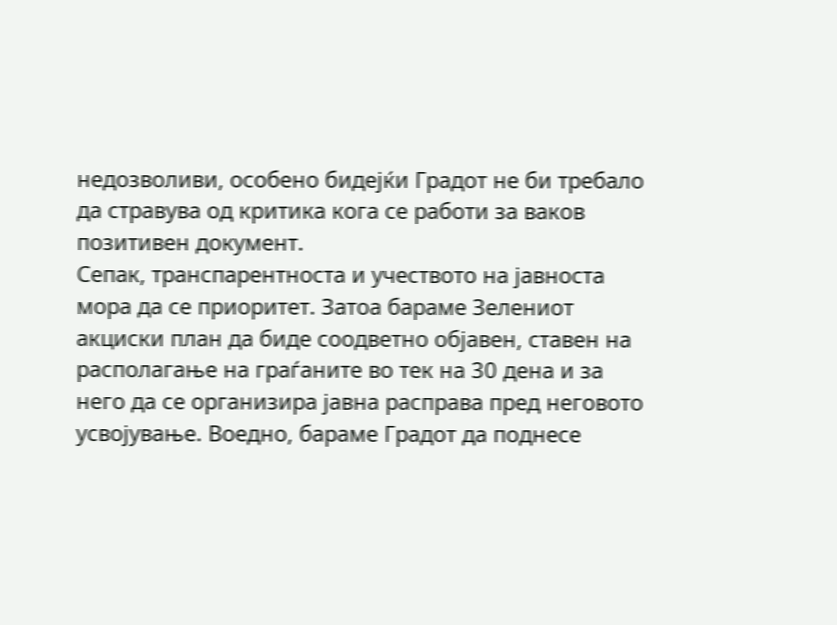недозволиви, особено бидејќи Градот не би требало да стравува од критика кога се работи за ваков позитивен документ.
Сепак, транспарентноста и учеството на јавноста мора да се приоритет. Затоа бараме Зелениот акциски план да биде соодветно објавен, ставен на располагање на граѓаните во тек на 30 дена и за него да се организира јавна расправа пред неговото усвојување. Воедно, бараме Градот да поднесе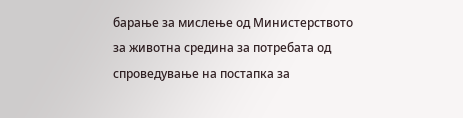барање за мислење од Министерството за животна средина за потребата од спроведување на постапка за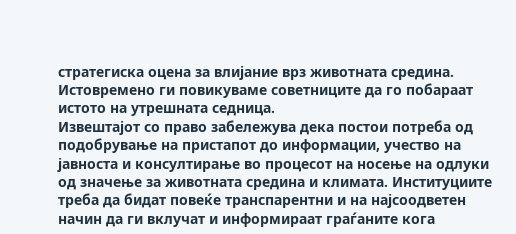стратегиска оцена за влијание врз животната средина. Истовремено ги повикуваме советниците да го побараат истото на утрешната седница.
Извештајот со право забележува дека постои потреба од подобрување на пристапот до информации, учество на јавноста и консултирање во процесот на носење на одлуки од значење за животната средина и климата. Институциите треба да бидат повеќе транспарентни и на најсоодветен начин да ги вклучат и информираат граѓаните кога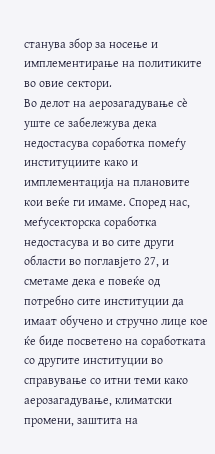станува збор за носење и имплементирање на политиките во овие сектори.
Во делот на аерозагадување сѐ уште се забележува дека недостасува соработка помеѓу институциите како и имплементација на плановите кои веќе ги имаме. Според нас, меѓусекторска соработка недостасува и во сите други области во поглавјето 27, и сметаме дека е повеќе од потребно сите институции да имаат обучено и стручно лице кое ќе биде посветено на соработката со другите институции во справување со итни теми како аерозагадување, климатски промени, заштита на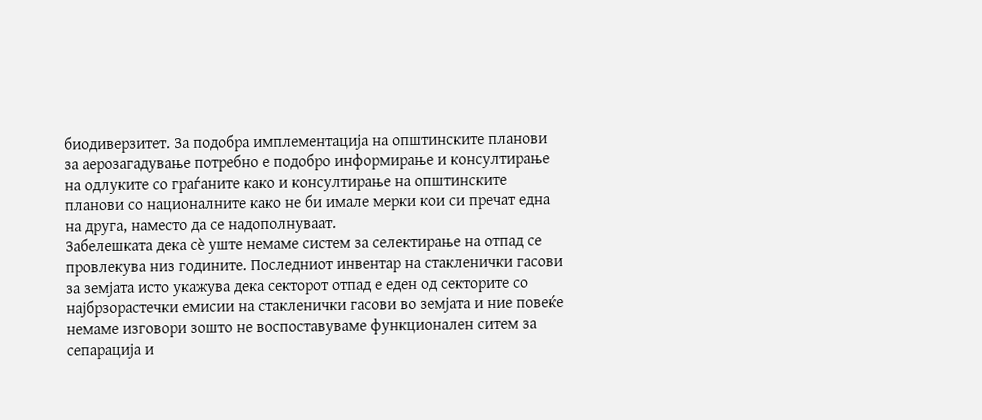биодиверзитет. За подобра имплементација на општинските планови за аерозагадување потребно е подобро информирање и консултирање на одлуките со граѓаните како и консултирање на општинските планови со националните како не би имале мерки кои си пречат една на друга, наместо да се надополнуваат.
Забелешката дека сѐ уште немаме систем за селектирање на отпад се провлекува низ годините. Последниот инвентар на стакленички гасови за земјата исто укажува дека секторот отпад е еден од секторите со најбрзорастечки емисии на стакленички гасови во земјата и ние повеќе немаме изговори зошто не воспоставуваме функционален ситем за сепарација и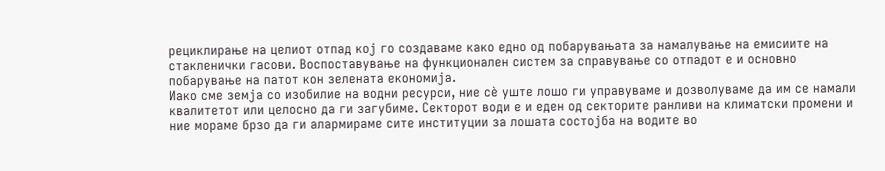рециклирање на целиот отпад кој го создаваме како едно од побарувањата за намалување на емисиите на стакленички гасови. Воспоставување на функционален систем за справување со отпадот е и основно побарување на патот кон зелената економија.
Иако сме земја со изобилие на водни ресурси, ние сѐ уште лошо ги управуваме и дозволуваме да им се намали квалитетот или целосно да ги загубиме. Секторот води е и еден од секторите ранливи на климатски промени и ние мораме брзо да ги алармираме сите институции за лошата состојба на водите во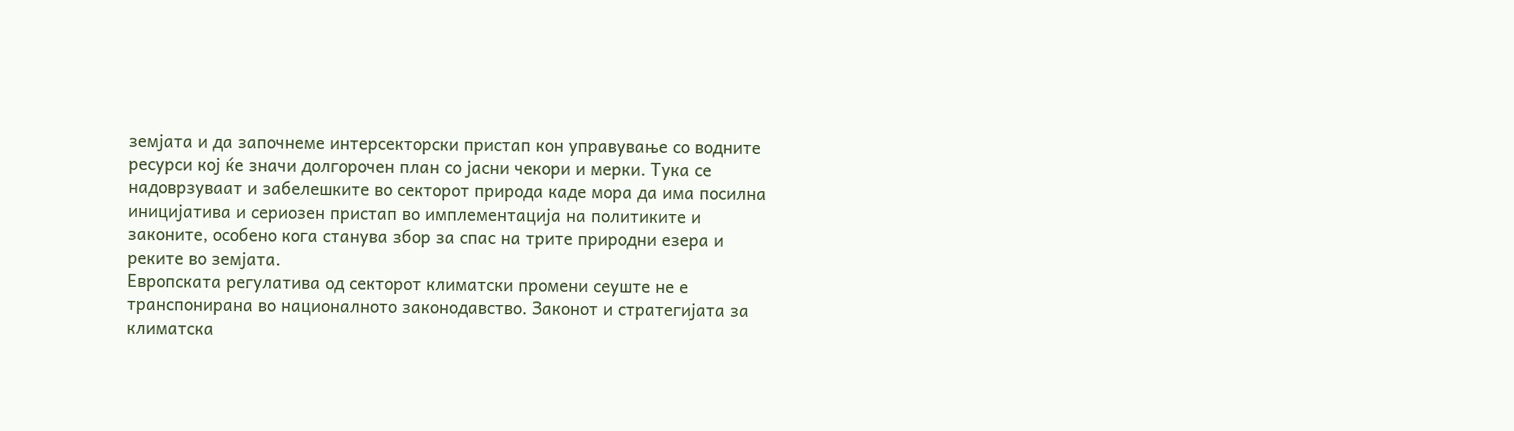земјата и да започнеме интерсекторски пристап кон управување со водните ресурси кој ќе значи долгорочен план со јасни чекори и мерки. Тука се надоврзуваат и забелешките во секторот природа каде мора да има посилна иницијатива и сериозен пристап во имплементација на политиките и законите, особено кога станува збор за спас на трите природни езера и реките во земјата.
Европската регулатива од секторот климатски промени сеуште не е транспонирана во националното законодавство. Законот и стратегијата за климатска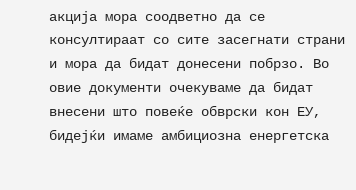акција мора соодветно да се консултираат со сите засегнати страни и мора да бидат донесени побрзо. Во овие документи очекуваме да бидат внесени што повеќе обврски кон ЕУ, бидејќи имаме амбициозна енергетска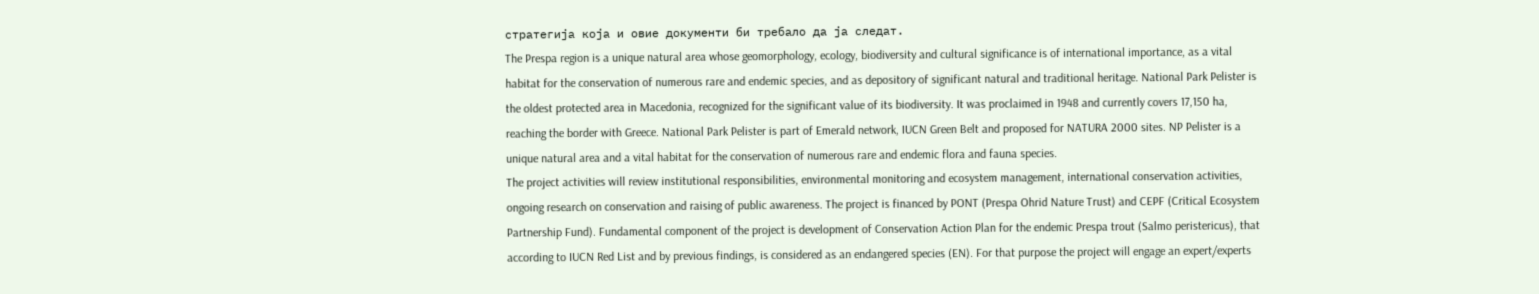стратегија која и овие документи би требало да ја следат.
The Prespa region is a unique natural area whose geomorphology, ecology, biodiversity and cultural significance is of international importance, as a vital habitat for the conservation of numerous rare and endemic species, and as depository of significant natural and traditional heritage. National Park Pelister is the oldest protected area in Macedonia, recognized for the significant value of its biodiversity. It was proclaimed in 1948 and currently covers 17,150 ha, reaching the border with Greece. National Park Pelister is part of Emerald network, IUCN Green Belt and proposed for NATURA 2000 sites. NP Pelister is a unique natural area and a vital habitat for the conservation of numerous rare and endemic flora and fauna species.
The project activities will review institutional responsibilities, environmental monitoring and ecosystem management, international conservation activities, ongoing research on conservation and raising of public awareness. The project is financed by PONT (Prespa Ohrid Nature Trust) and CEPF (Critical Ecosystem Partnership Fund). Fundamental component of the project is development of Conservation Action Plan for the endemic Prespa trout (Salmo peristericus), that according to IUCN Red List and by previous findings, is considered as an endangered species (EN). For that purpose the project will engage an expert/experts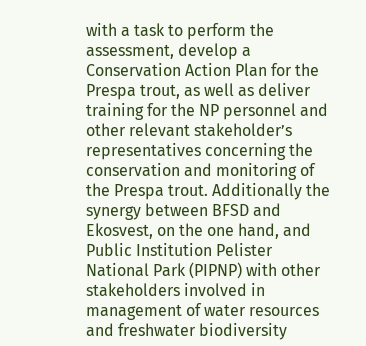with a task to perform the assessment, develop a Conservation Action Plan for the Prespa trout, as well as deliver training for the NP personnel and other relevant stakeholder’s representatives concerning the conservation and monitoring of the Prespa trout. Additionally the synergy between BFSD and Ekosvest, on the one hand, and Public Institution Pelister National Park (PIPNP) with other stakeholders involved in management of water resources and freshwater biodiversity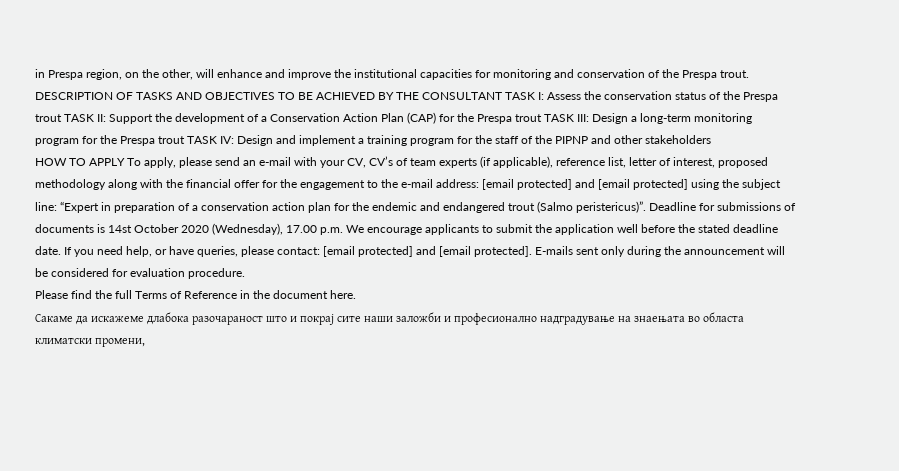in Prespa region, on the other, will enhance and improve the institutional capacities for monitoring and conservation of the Prespa trout.
DESCRIPTION OF TASKS AND OBJECTIVES TO BE ACHIEVED BY THE CONSULTANT TASK I: Assess the conservation status of the Prespa trout TASK II: Support the development of a Conservation Action Plan (CAP) for the Prespa trout TASK III: Design a long-term monitoring program for the Prespa trout TASK IV: Design and implement a training program for the staff of the PIPNP and other stakeholders
HOW TO APPLY To apply, please send an e-mail with your CV, CV’s of team experts (if applicable), reference list, letter of interest, proposed methodology along with the financial offer for the engagement to the e-mail address: [email protected] and [email protected] using the subject line: “Expert in preparation of a conservation action plan for the endemic and endangered trout (Salmo peristericus)”. Deadline for submissions of documents is 14st October 2020 (Wednesday), 17.00 p.m. We encourage applicants to submit the application well before the stated deadline date. If you need help, or have queries, please contact: [email protected] and [email protected]. E-mails sent only during the announcement will be considered for evaluation procedure.
Please find the full Terms of Reference in the document here.
Сакаме да искажеме длабока разочараност што и покрај сите наши заложби и професионално надградување на знаењата во областа климатски промени,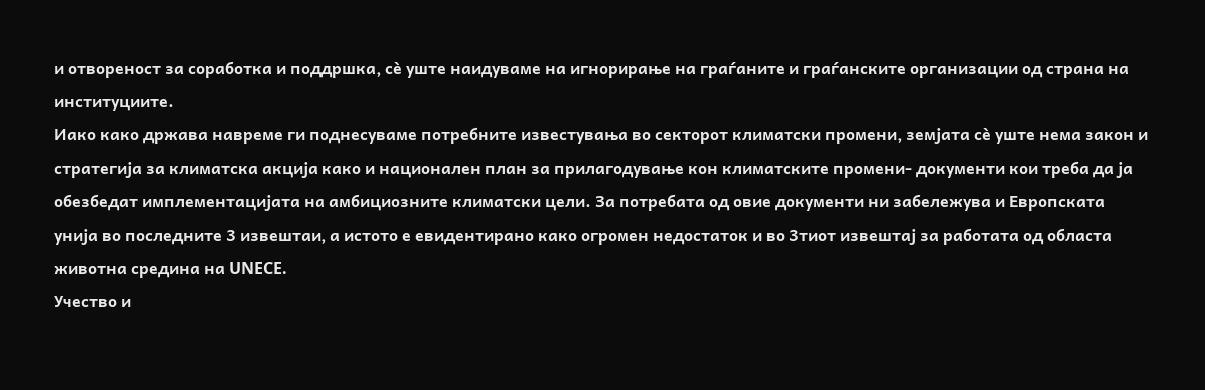и отвореност за соработка и поддршка, сè уште наидуваме на игнорирање на граѓаните и граѓанските организации од страна на институциите.
Иако како држава навреме ги поднесуваме потребните известувања во секторот климатски промени, земјата сè уште нема закон и стратегија за климатска акција како и национален план за прилагодување кон климатските промени- документи кои треба да ја обезбедат имплементацијата на амбициозните климатски цели. За потребата од овие документи ни забележува и Европската унија во последните 3 извештаи, а истото е евидентирано како огромен недостаток и во 3тиот извештај за работата од областа животна средина на UNECE.
Учество и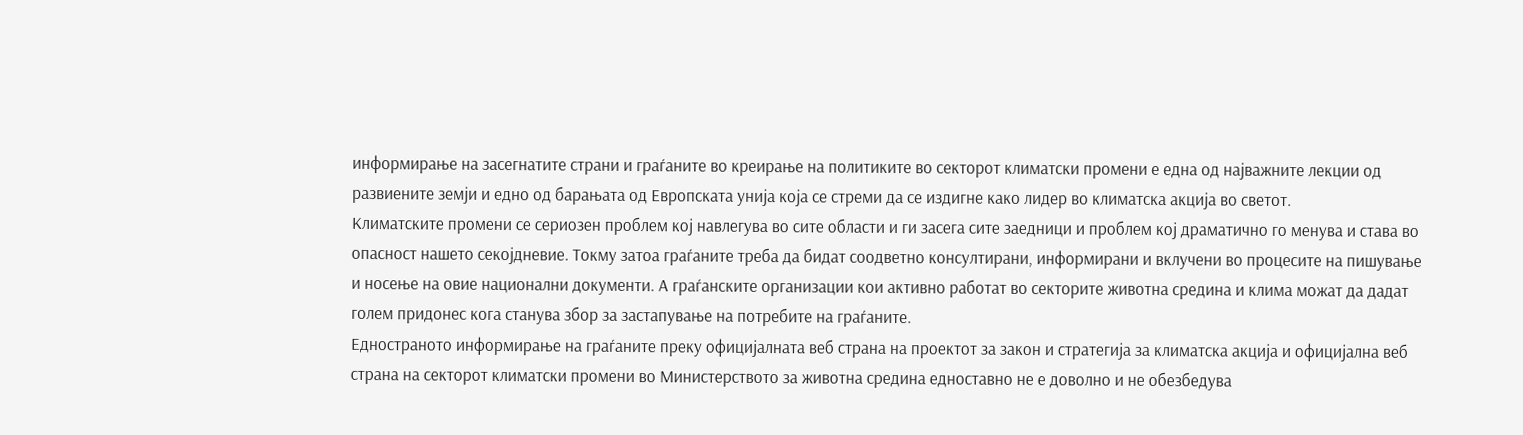информирање на засегнатите страни и граѓаните во креирање на политиките во секторот климатски промени е една од најважните лекции од развиените земји и едно од барањата од Европската унија која се стреми да се издигне како лидер во климатска акција во светот.
Климатските промени се сериозен проблем кој навлегува во сите области и ги засега сите заедници и проблем кој драматично го менува и става во опасност нашето секојдневие. Токму затоа граѓаните треба да бидат соодветно консултирани, информирани и вклучени во процесите на пишување и носење на овие национални документи. А граѓанските организации кои активно работат во секторите животна средина и клима можат да дадат голем придонес кога станува збор за застапување на потребите на граѓаните.
Едностраното информирање на граѓаните преку официјалната веб страна на проектот за закон и стратегија за климатска акција и официјална веб страна на секторот климатски промени во Министерството за животна средина едноставно не е доволно и не обезбедува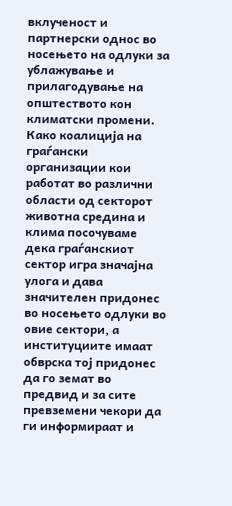вклученост и партнерски однос во носењето на одлуки за ублажување и прилагодување на општеството кон климатски промени.
Како коалиција на граѓански организации кои работат во различни области од секторот животна средина и клима посочуваме дека граѓанскиот сектор игра значајна улога и дава значителен придонес во носењето одлуки во овие сектори, а институциите имаат обврска тој придонес да го земат во предвид и за сите превземени чекори да ги информираат и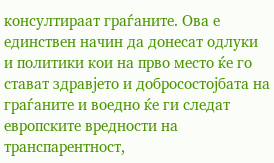консултираат граѓаните. Ова е единствен начин да донесат одлуки и политики кои на прво место ќе го стават здравјето и добросостојбата на граѓаните и воедно ќе ги следат европските вредности на транспарентност,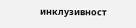инклузивност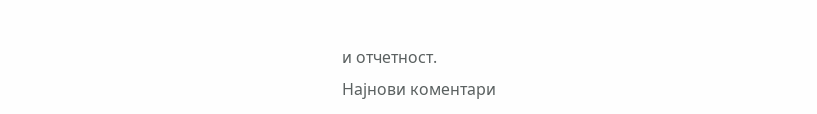и отчетност.
Најнови коментари